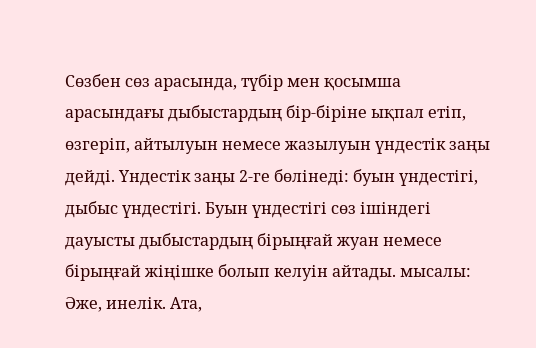Сөзбен сөз арасында, түбір мен қосымша арасындағы дыбыстардың бір-біріне ықпал етіп, өзгеріп, айтылуын немесе жазылуын үндестік заңы дейді. Үндестік заңы 2-ге бөлінеді: буын үндестігі, дыбыс үндестігі. Буын үндестігі сөз ішіндегі дауысты дыбыстардың бірыңғай жуан немесе бірыңғай жіңішке болып келуін айтады. мысалы: Әже, инелік. Ата,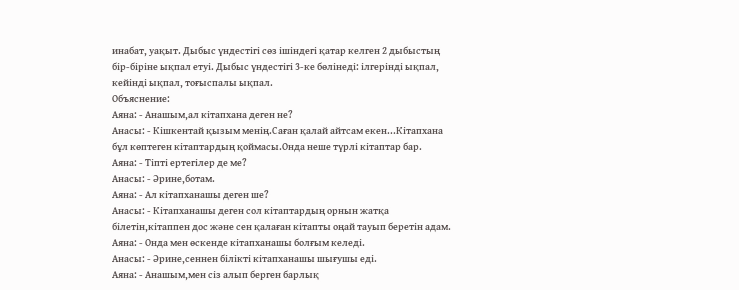инабат, уақыт. Дыбыс үндестігі сөз ішіндегі қатар келген 2 дыбыстың бір-біріне ықпал етуі. Дыбыс үндестігі 3-ке бөлінеді: ілгерінді ықпал, кейінді ықпал, тоғыспалы ықпал.
Объяснение:
Аяна: - Анашым,ал кітапхана деген не?
Анасы: - Кішкентай қызым менің.Саған қалай айтсам екен...Кітапхана бұл көптеген кітаптардың қоймасы.Онда неше түрлі кітаптар бар.
Аяна: - Тіпті ертегілер де ме?
Анасы: - Әрине,ботам.
Аяна: - Ал кітапханашы деген ше?
Анасы: - Кітапханашы деген сол кітаптардың орнын жатқа білетін,кітаппен дос және сен қалаған кітапты оңай тауып беретін адам.
Аяна: - Онда мен өскенде кітапханашы болғым келеді.
Анасы: - Әрине,сеннен білікті кітапханашы шығушы еді.
Аяна: - Анашым,мен сіз алып берген барлық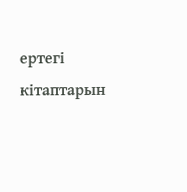ертегі кітаптарын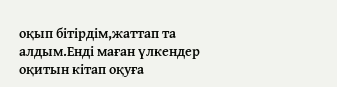оқып бітірдім,жаттап та алдым.Енді маған үлкендер оқитын кітап оқуға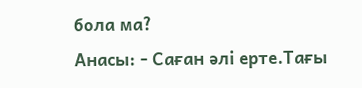бола ма?
Анасы: - Саған әлі ерте.Тағы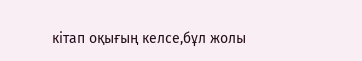кітап оқығың келсе,бұл жолы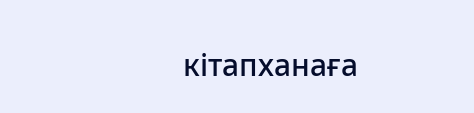кітапханаға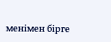менімен бірге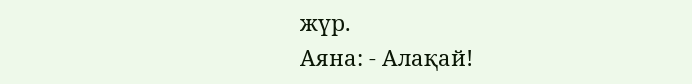жүр.
Аяна: - Алақай!